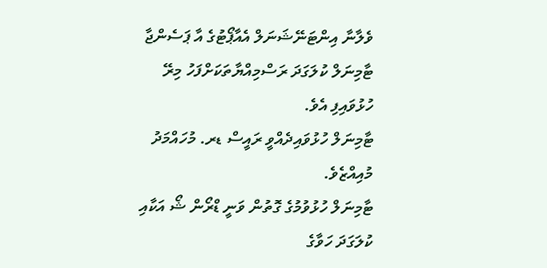ވެލާނާ އިންޓަނޭޝަނަލް އެއާޕޯޓުގެ އާ ޕަސެންޖާ ޓާމިނަލް ކުލަގަދަ ރަސްމިއްޔާތަކަށްފަހު މިރޭ ހުޅުވައިފި އެވެ.
ޓާމިނަލް ހުޅުވައިދެއްވީ ރައީސް ޑރ. މުހައްމަދު މުއިއްޒެވެ.
ޓާމިނަލް ހުޅުވުމުގެ ގޮތުން ވަނީ ޑްރޯން ޝޯ އަކާއި ކުލަގަދަ ހަވާގެ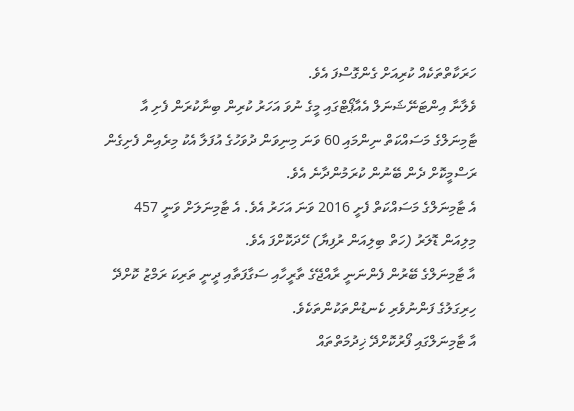ހަރަކާތްތަކެއް ކުރިއަށް ގެންގޮސްފަ އެވެ.
ވެލާނާ އިންޓަނޭޝަނަލް އެއާޕޯޓްގައި މީގެ ނުވަ އަހަރު ކުރިން ބިނާކުރަން ފެށި އާ ޓާމިނަލްގެ މަސައްކަތް ނިންމައި 60 ވަނަ މިނިވަން ދުވަހުގެ އުފަލާ އެކު މިރެއިން ފެށިގެން ރަސްމީކޮށް ދެން ބޭނުން ކުރަމުންދާނެ އެވެ.
އެ ޓާމިނަލްގެ މަސައްކަތް ފެށީ 2016 ވަނަ އަހަރު އެވެ. އެ ޓާމިނަލަށް ވަނީ 457 މިލިއަން ޑޮލަރު (ހަތް ބިލިއަން ރުފިޔާ) ހޭދަކޮށްފަ އެވެ.
އާ ޓާމިނަލްގެ ބޭރުން ފެންނަނީ ރާއްޖޭގެ ތާރީހާއި ސަގާފަތާއި ދީނީ ތަރިކަ ރަމްޒު ކޮށްދޭ ހިރިގަލުގެ ފަންނުވެރި ކެނޑުންތަކުންތަކެވެ.
އާ ޓާމިނަލްގައި ފޯރުކޮށްދޭ ޚިދުމަތްތައް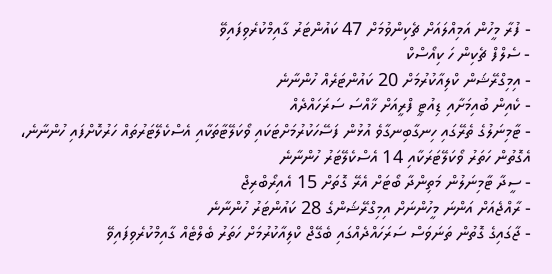- ފުރާ މީހުން އަމިއްލައަށް ޗެކިންވުމަށް 47 ކައުންޓަރު ގާއިމްކުރެވިފައިވޭ
- ސެލްފް ޗެކިން ހަ ކިއޯސްކް
- އިމިގްރޭޝަން ކްލިއާކުރުމަށް 20 ކައުންޓަރެއް ހުންނާނެ
- ކެއިން ބުއިމަށާއި ޑިއުޓީ ފްރީއަށް ޚާއްސަ ސަރަހައްދެއް
- ޓާމިނަލުގެ ތެރޭގައި ހިނގާބިނގާވެ އުޅުން ފަސޭހަކުރުމަށްޓަކައި ވޯކަލޭޓާތަކާއި އެސްކެލޭޓަރުތައް ހަރުކޮށްފައި ހުންނާނެ، އެގޮތުން ހަތަރު ވޯކަލޭޓަރަކާއި 14 އެސްކެލޭޓަރު ހުންނާނެ
- ސީދާ ޓާމިނަލުން މަތިންދާ ބޯޓަށް އެރޭ ގޮތަށް 15 އެއިރޯބްރިޖް
- ރާއްޖެއަށް އަންނަ މީހުންނަށް އިމިގްރޭޝަންގެ 28 ކައުންޓަރު ހުންނާނެ
- ޖާގައިގެ ގޮތުން ތަނަވަސް ސަރަހައްދެއްގައި ބެގޭޖް ކްލިއާކުރުމަށް ހަތަރު ބެލްޓެއް ގާއިމްކުރެވިފައިވޭ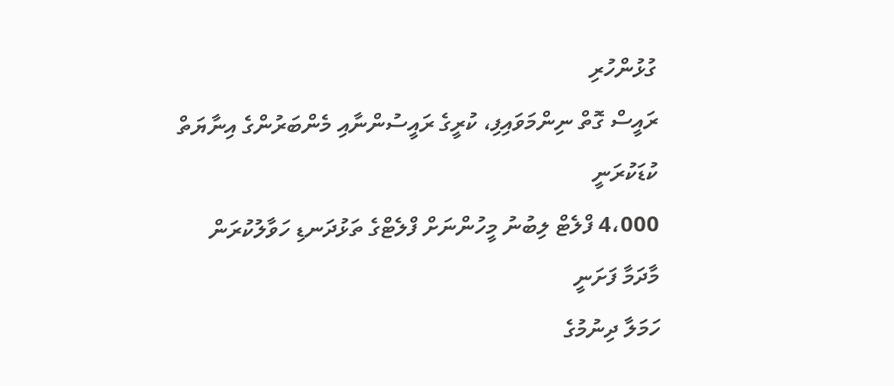ގުޅުންހުރި
ރައީސް ގޮތް ނިންމަވައިފި، ކުރީގެ ރައީސުންނާއި މެންބަރުންގެ އިނާޔަތް ކުޑަކުރަނީ
4،000 ފްލެޓް ލިބުނު މީހުންނަށް ފްލެޓްގެ ތަޅުދަނޑި ހަވާލުކުރަން މާދަމާ ފަށަނީ
ހަމަލާ ދިނުމުގެ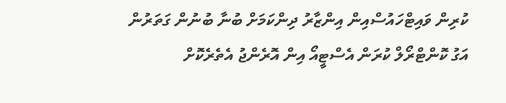ކުރިން ވައިޓްހައުސްއިން އިންޒާރު ދިންކަމަށް ބުނާ ބުނުން ގަތަރުން
އަގު ކޮންޓްރޯލް ކުރަން އެސްޓީއޯ އިން އޮރެންޖު އެތެރެކޮށް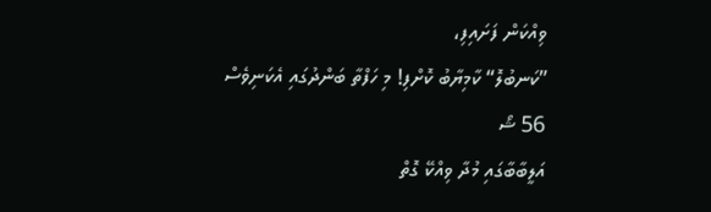ވިއްކަން ފަށައިފި،
”ކަނބުލޮ“ ކާމިޔާބު ކޮށްފި! މި ހަފްތާ ބަންދުގައި އެކަނިވެސް 56 ޝޯ
އަލީބާބާގައި މުދާ ވިއްކޭ ގޮތް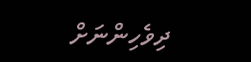ދިވެހިންނަށް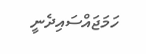ހަމަޖައްސައިދެނީ